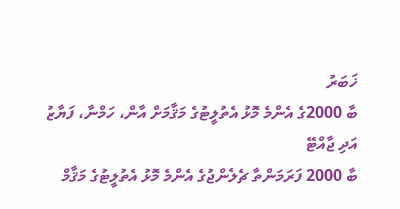ޚަބަރު
ބާ 2000ގެ އެންމެ މޮޅު އެތުލީޓުގެ މަޤާމަށް އާން، ހަމްނާ، ފަޔާޒު އަދި ޖާއްޓޭ
ބާ 2000 ފަރަމަންތާ ޗެލެންޖުގެ އެންމެ މޮޅު އެތުލީޓުގެ މަޤާމް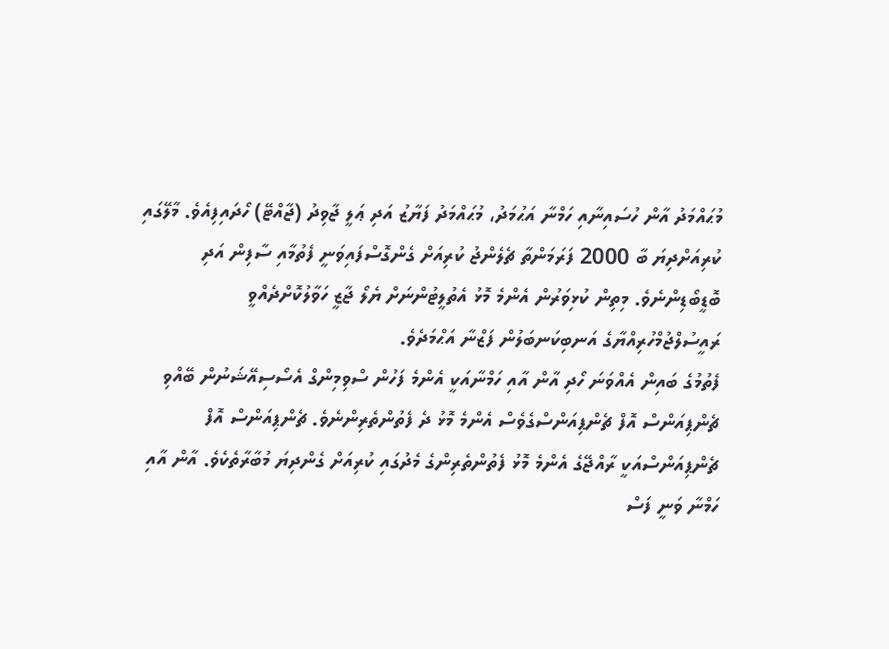މުޙައްމަދު އާން ހުސައިނާއި ހަމްނާ އަޙުމަދު، މުޙައްމަދު ފަޔާޒު އަދި ޢަލީ ޖާވިދު (ޖާއްޓޭ) ހޯދައިފިއެވެ. މާލޭގައި ކުރިއަށްދިޔަ ބާ 2000 ފަރަމަންތާ ޗެލެންޖު ކުރިއަށް ގެންގޮސްފައިވަނީ ފެތުމާއި ސާފިން އަދި ބޮޑީބޯޑިންނެވެ. މިތިން ކުޅިވަރުން އެންމެ މޮޅު އެތުލީޓުންނަށް ޔެލޯ ޖާޒީ ހަވާލުކޮށްދެއްވީ ރައީސުލްޖުމްހުރިއްޔާގެ އަނބިކަނބަލުން ފަޒްނާ އަޙްމަދެވެ.
ފެތުމުގެ ބައިން އެއްވަނަ ހޯދި އާން އާއި ހަމްނާއަކީ އެންމެ ފަހުން ސްވިމިންގް އެސޯސިއޭޝަނުން ބޭއްވި ޗެންޕިއަންސް އޮފް ޗެންޕިއަންސްގެވެސް އެންމެ މޮޅު ދެ ފެތުންތެރިންނެވެ. ޗެންޕިއަންސް އޮފް ޗެންޕިއަންސްއަކީ ރާއްޖޭގެ އެންމެ މޮޅު ފެތުންތެރިންގެ މެދުގައި ކުރިއަށް ގެންދިޔަ މުބާރާތެކެވެ. އާން އާއި ހަމްނާ ވަނީ ފަސް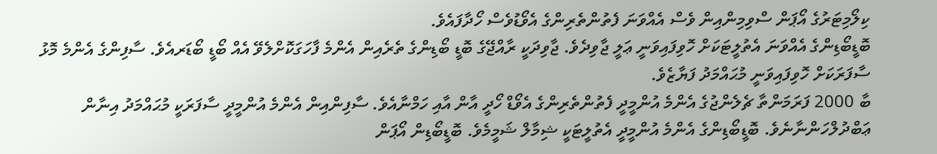ކިލޯމިޓަރުގެ އޯޕަން ސްވިމިންއިން ވެސް އެއްވަނަ ފެތުންތެރިންގެ އެވޯޑުވެސް ހޯދާފައެވެ.
ބޮޑީބޯޑިންގެ އެއްވަނަ އެތުލީޓަކަށް ހޮވިފައިވަނީ ޢަލީ ޖާވިދެވެ. ޖާވިދަކީ ރާއްޖޭގެ ބޮޑީ ބޯޑިންގެ ތެރެއިން އެންމެ ފާހަގަކޮށްލެވޭ އެއް ބޯޑީ ބޯޑަރއެވެ. ސާފިންގެ އެންމެ މޮޅު ސާފަރަކަށް ހޮވިފައިވަނީ މުޙައްމަދު ފަޔާޒެވެ.
ބާ 2000 ފަރަމަންތާ ޗެލެންޖުގެ އެންމެ އުންމީދީ ފެތުންތެރިންގެ އެވޯޑް ހޯދީ އާން އާއި ހަމްނާއެވެ. ސާފިންއިން އެންމެ އުންމީދީ ސާފަރަކީ މުޙައްމަދު އިނާން ޢަބްދުލްހަންނާނެވެ. ބޮޑީބޯޑިންގެ އެންމެ އުންމީދީ އެތުލީޓަކީ ޝިމާލް ޝަމީމެވެ. ބޮޑީބޯޑިން އޯޕަން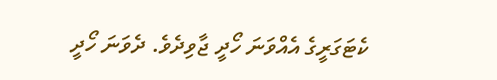ކެޓަގަރީގެ އެއްވަނަ ހޯދީ ޖާވިދެވެ. ދެވަނަ ހޯދީ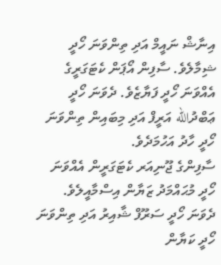އިނާޝް ނައީމް އަދި ތިންވަނަ ހޯދީ ޝިމާލެވެ. ސާފިން އޯޕަން ކެޓަގަރީގެ އެއްވަނަ ހޯދީ ފަޔާޒެވެ. ދެވަނަ ހޯދީ ޢަބްދުالله އަރީފް އަދި މިބައިން ތިންވަނަ ހޯދީ ހާދު އަހުމަދެވެ.
ސާފިންގެ ޖޫނިއަރ ކެޓަގަރީން އެއްވަނަ ހޯދީ މުޙައްމަދު ޒަޔާން އިސްމާއީލެވެ. ދެވަނަ ހޯދީ ސަރޫފް ޝާއިރު އަދި ތިންވަނަ ހޯދީ ކަޔާން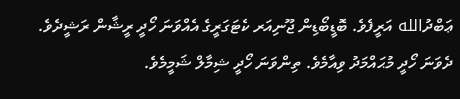ޢަބްދުالله އަރީފެވެ. ބޮޑީބޯޑިން ޖޫނިއަރ ކެޓަގަރީގެ އެއްވަނަ ހޯދީ ރީޝާން ރަޝީދެވެ. ދެވަނަ ހޯދީ މުޙައްމަދު ވިއާމެވެ. ތިންވަނަ ހޯދީ ޝިމާލް ޝަމީމެވެ.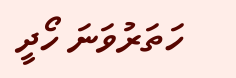ހަތަރުވަނަ ހޯދީ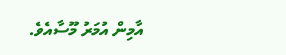އާމިން އުމަރު މޫސާއެވެ.